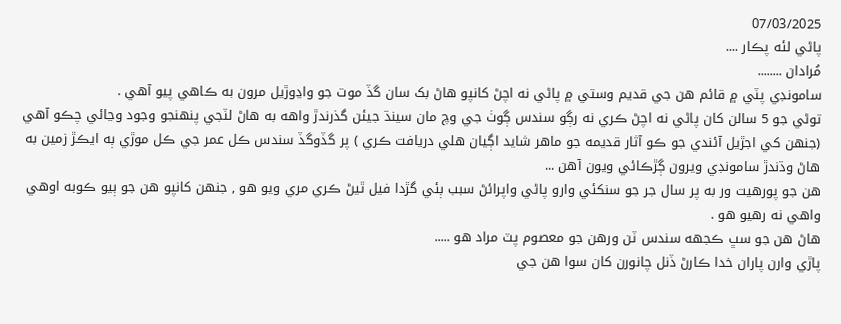07/03/2025
پاڻي لئه پڪار ....
مُرادان ........
سامونڊي پٽي ۾ قائم هن جي قديم وستي ۾ پاڻي نه اچڻ کانپو هاڻ بک سان گڏ موت جو واڍوڙيل مرون به ڪاهي پيو آهي .
توڻي جو 5 سالن کان پاڻي نه اچڻ ڪري نه رڳو سندس ڳوٺ جي وچ مان سينڌ جيئن گذرندڙ واهه به هاڻ لٽجي پنهنجو وجود وڃائي چڪو آهي (جنهن کي اجڙيل آئندي جو ڪو آثار قديمه جو ماهر شايد اڳيان هلي دريافت ڪري ) پر گڏوگڏ سندس ڪل عمر جي ڪل موڙي ٻه ايڪڙ زمين به هاڻ وڌندڙ سامونڊي ويرون ڳڙڪائي ويون آهن ...
هن جو پورهيت ور به پر سال جر جو سنکئي وارو پاڻي واپرائڻ سبب ٻئي گڙدا فيل ٿيڻ ڪري مري ويو هو , جنهن کانپو هن جو ٻيو ڪوبه اوهي واهي نه رهيو هو .
هاڻ هن جو سڀ ڪجهه سندس ٽن ورهن جو معصوم پٽ مراد هو .....
پاڙي وارن پاران خدا ڪارڻ ڏنل چانورن کان سوا هن جي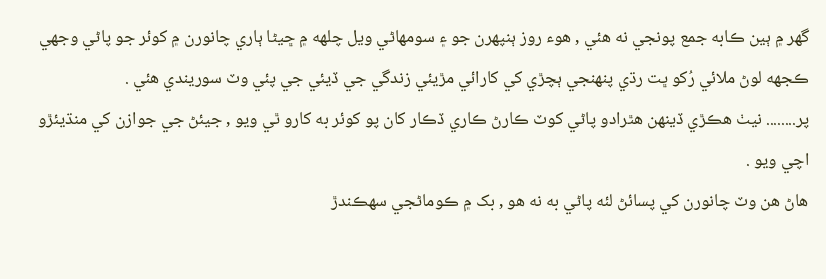گهر ۾ ٻين ڪابه جمع پونجي نه هئي , هوء روز ٻنپهرن جو ۽ سومهاڻي ويل چلهه ۾ ڇيڻا ٻاري چانورن ۾ کوئر جو پاڻي وجهي ڪجهه لوڻ ملائي رُکو ڀت رڌي پنهنجي ٻچڙي کي کارائي مڙيئي زندگي جي ڏيئي جي پئي وٽ سوريندي هئي .
پر........ نيٺ هڪڙي ڏينهن هٿرادو پاڻي کوٽ ڪارڻ ڪاري ڏڪار کان پو کوئر به کارو ٿي ويو , جيئڻ جي جوازن کي منڌيئڙو اچي ويو .
هاڻ هن وٽ چانورن کي پسائڻ لئه پاڻي به نه هو , بک ۾ ڪوماڻجي سهڪندڙ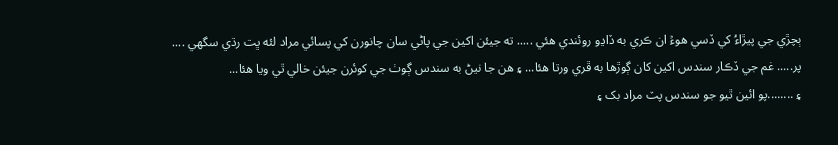ٻچڙي جي پيڙاءُ کي ڏسي هوءۡ ان ڪري به ڏاڍو روئندي هئي ..... ته جيئن اکين جي پاڻي سان چانورن کي پسائي مراد لئه ڀت رڌي سگهي ....
پر..... غم جي ڏڪار سندس اکين کان ڳوڙها به ڦري ورتا هئا... ۽ هن جا نيڻ به سندس ڳوٺ جي کوئرن جيئن خالي ٿي ويا هئا...
۽ ........پو ائين ٿيو جو سندس پٽ مراد بک ۽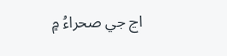اڃ جي صحراءُ ۾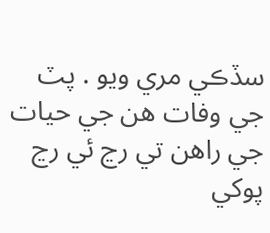سڏڪي مري ويو . پٽ جي وفات هن جي حيات جي راهن تي رڃ ئي رڃ پوکي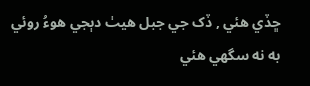ڇڏي هئي , ڏک جي جبل هيٺ دٻجي هوءُ روئي به نه سگهي هئي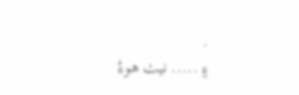.
۽ ..... نيٺ هوءُ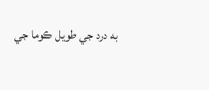به درد جي طويل ڪوما جي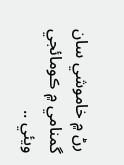رڻ ۾ خاموشي سان گمنامي ۾ ڪومائجي ويئي ..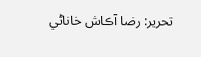تحرير: رضا آڪاش خاناڻي